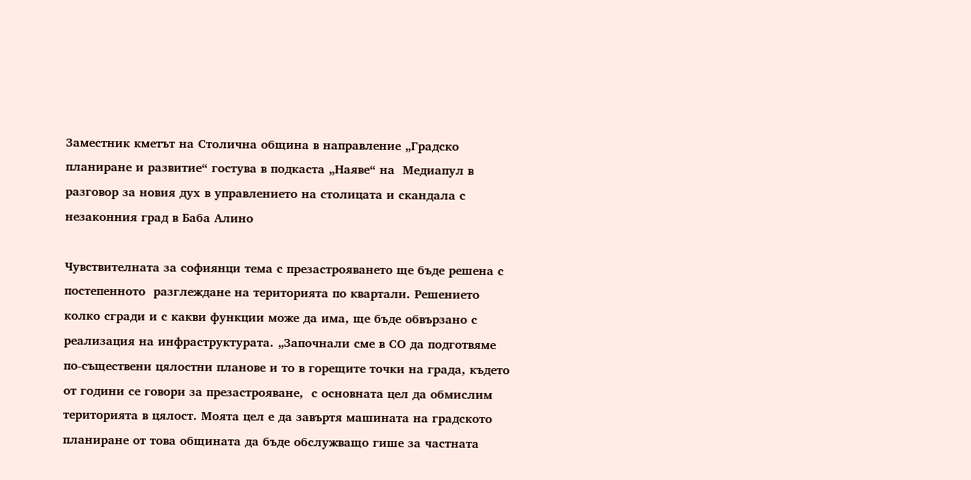Заместник кметът на Столична община в направление „Градско планиране и развитие“ гостува в подкаста „Наяве“ на  Медиапул в разговор за новия дух в управлението на столицата и скандала с незаконния град в Баба Алино

Чувствителната за софиянци тема с презастрояването ще бъде решена с постепенното  разглеждане на територията по квартали. Решението колко сгради и с какви функции може да има, ще бъде обвързано с реализация на инфраструктурата. „Започнали сме в СО да подготвяме по-съществени цялостни планове и то в горещите точки на града, където от години се говори за презастрояване,  с основната цел да обмислим територията в цялост. Моята цел е да завъртя машината на градското планиране от това общината да бъде обслужващо гише за частната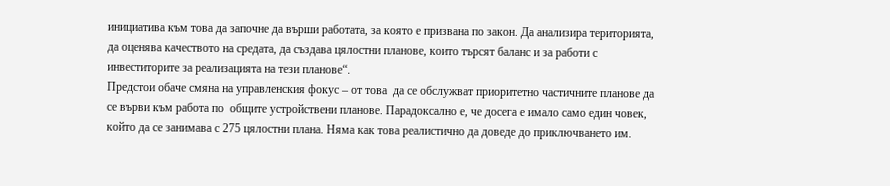инициатива към това да започне да върши работата, за която е призвана по закон. Да анализира територията, да оценява качеството на средата, да създава цялостни планове, които търсят баланс и за работи с инвеститорите за реализацията на тези планове“.
Предстои обаче смяна на управленския фокус – от това  да се обслужват приоритетно частичните планове да се върви към работа по  общите устройствени планове. Парадоксално е, че досега е имало само един човек, който да се занимава с 275 цялостни плана. Няма как това реалистично да доведе до приключването им.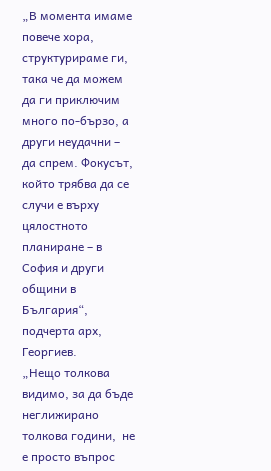„В момента имаме повече хора, структурираме ги, така че да можем да ги приключим много по-бързо, а други неудачни – да спрем. Фокусът, който трябва да се случи е върху цялостното планиране – в София и други общини в България“, подчерта арх, Георгиев.
„Нещо толкова видимо, за да бъде неглижирано толкова години,  не е просто въпрос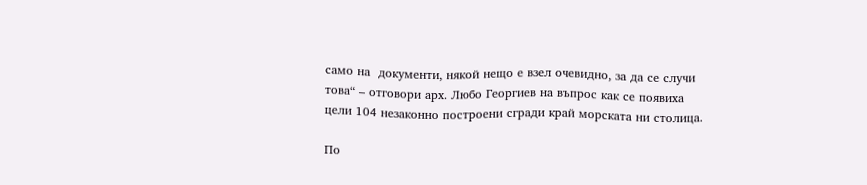само на  документи, някой нещо е взел очевидно, за да се случи това“ – отговори арх. Любо Георгиев на въпрос как се появиха цели 104 незаконно построени сгради край морската ни столица.

По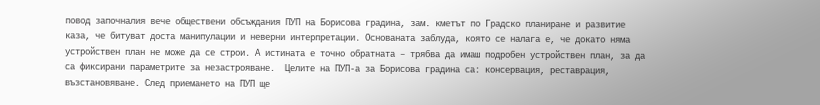повод започналия вече обществени обсъждания ПУП на Борисова градина, зам. кметът по Градско планиране и развитие каза, че битуват доста манипулации и неверни интерпретации. Основаната заблуда, която се налага е, че докато няма устройствен план не може да се строи. А истината е точно обратната – трябва да имаш подробен устройствен план, за да са фиксирани параметрите за незастрояване.  Целите на ПУП-а за Борисова градина са: консервация, реставрация, възстановяване. След приемането на ПУП ще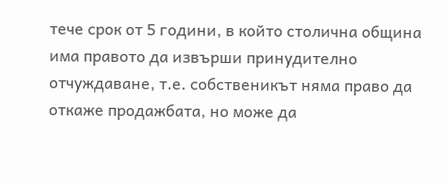тече срок от 5 години, в който столична община има правото да извърши принудително отчуждаване, т.е. собственикът няма право да откаже продажбата, но може да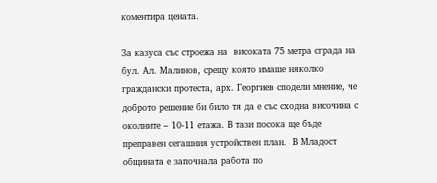коментира цената.

За казуса със строежа на  високата 75 метра сграда на бул. Ал. Малинов, срещу която имаше няколко граждански протеста, арх. Георгиев сподели мнение, че доброто решение би било тя да е със сходна височина с околните – 10-11 етажа. В тази посока ще бъде преправен сегашния устройствен план.  В Младост общината е започнала работа по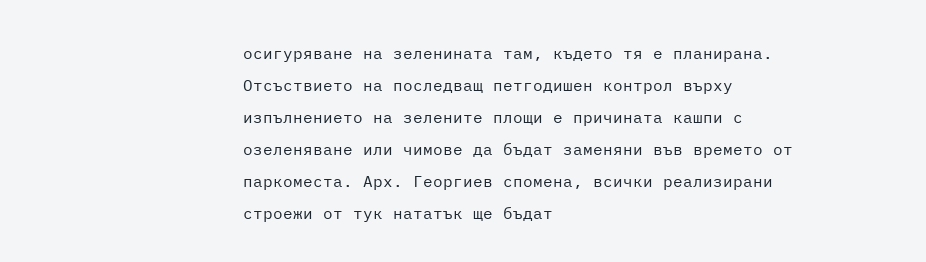осигуряване на зеленината там, където тя е планирана.
Отсъствието на последващ петгодишен контрол върху изпълнението на зелените площи е причината кашпи с озеленяване или чимове да бъдат заменяни във времето от паркоместа. Арх. Георгиев спомена, всички реализирани строежи от тук нататък ще бъдат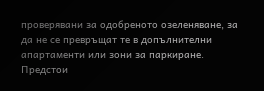проверявани за одобреното озеленяване, за да не се превръщат те в допълнителни апартаменти или зони за паркиране. Предстои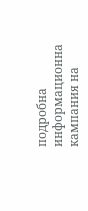подробна информационна кампания на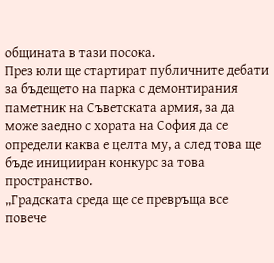общината в тази посока.
През юли ще стартират публичните дебати за бъдещето на парка с демонтирания паметник на Съветската армия, за да може заедно с хората на София да се определи каква е целта му, а след това ще бъде иницииран конкурс за това пространство.
„Градската среда ще се превръща все повече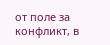от поле за конфликт, в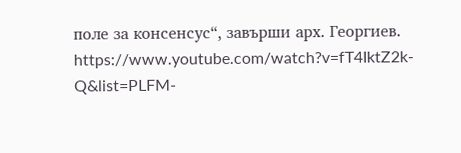поле за консенсус“, завърши арх. Георгиев.
https://www.youtube.com/watch?v=fT4IktZ2k-Q&list=PLFM-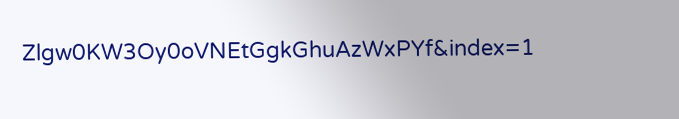Zlgw0KW3Oy0oVNEtGgkGhuAzWxPYf&index=1